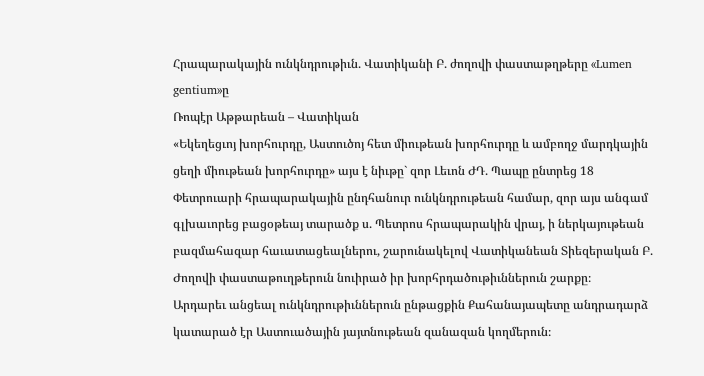Հրապարակային ունկնդրութիւն. Վատիկանի Բ. ժողովի փաստաթղթերը «Lumen gentium»ը
Ռոպէր Աթթարեան – Վատիկան
«Եկեղեցւոյ խորհուրդը, Աստուծոյ հետ միութեան խորհուրդը և ամբողջ մարդկային ցեղի միութեան խորհուրդը» այս է նիւթը` զոր Լեւոն ԺԴ. Պապը ընտրեց 18 Փետրուարի հրապարակային ընդհանուր ունկնդրութեան համար, զոր այս անգամ գլխաւորեց բացօթեայ տարածք ս. Պետրոս հրապարակին վրայ, ի ներկայութեան բազմահազար հաւատացեալներու, շարունակելով Վատիկանեան Տիեզերական Բ. Ժողովի փաստաթուղթերուն նուիրած իր խորհրդածութիւններուն շարքը։
Արդարեւ անցեալ ունկնդրութիւններուն ընթացքին Քահանայապետը անդրադարձ կատարած էր Աստուածային յայտնութեան զանազան կողմերուն։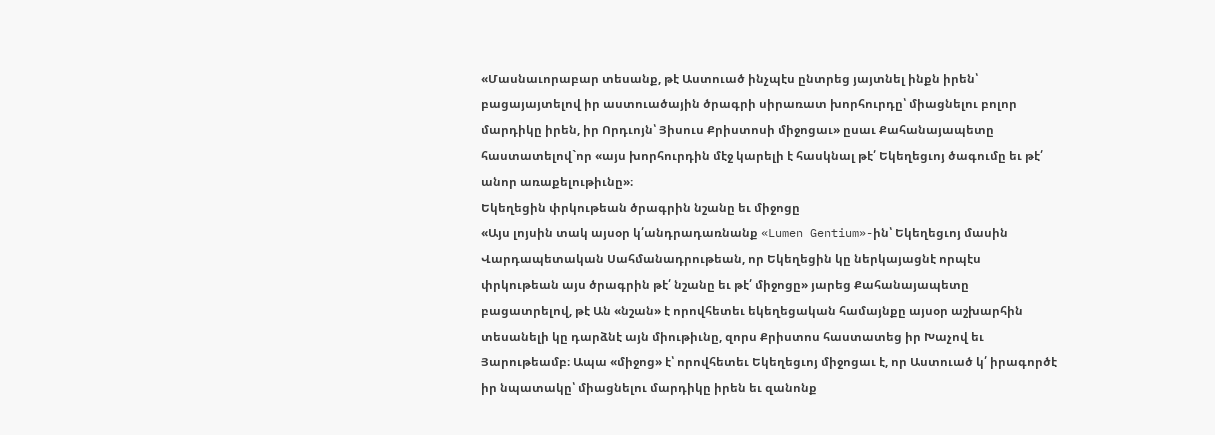«Մասնաւորաբար տեսանք, թէ Աստուած ինչպէս ընտրեց յայտնել ինքն իրեն՝ բացայայտելով իր աստուածային ծրագրի սիրառատ խորհուրդը՝ միացնելու բոլոր մարդիկը իրեն, իր Որդւոյն՝ Յիսուս Քրիստոսի միջոցաւ» ըսաւ Քահանայապետը հաստատելով`որ «այս խորհուրդին մէջ կարելի է հասկնալ թէ՛ Եկեղեցւոյ ծագումը եւ թէ՛ անոր առաքելութիւնը»։
Եկեղեցին փրկութեան ծրագրին նշանը եւ միջոցը
«Այս լոյսին տակ այսօր կ՛անդրադառնանք «Lumen Gentium»-ին՝ Եկեղեցւոյ մասին Վարդապետական Սահմանադրութեան, որ Եկեղեցին կը ներկայացնէ որպէս փրկութեան այս ծրագրին թէ՛ նշանը եւ թէ՛ միջոցը» յարեց Քահանայապետը բացատրելով, թէ Ան «նշան» է որովհետեւ եկեղեցական համայնքը այսօր աշխարհին տեսանելի կը դարձնէ այն միութիւնը, զորս Քրիստոս հաստատեց իր Խաչով եւ Յարութեամբ։ Ապա «միջոց» է՝ որովհետեւ Եկեղեցւոյ միջոցաւ է, որ Աստուած կ՛ իրագործէ իր նպատակը՝ միացնելու մարդիկը իրեն եւ զանոնք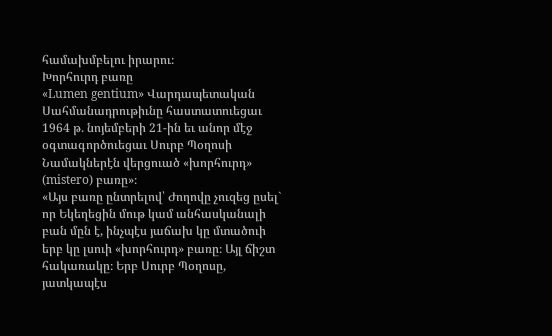համախմբելու իրարու։
Խորհուրդ բառը
«Lumen gentium» Վարդապետական Սահմանադրութիւնը հաստատուեցաւ 1964 թ. նոյեմբերի 21-ին եւ անոր մէջ օգտագործուեցաւ Սուրբ Պօղոսի Նամակներէն վերցուած «խորհուրդ» (mistero) բառը»։
«Այս բառը ընտրելով՝ Ժողովը չուզեց ըսել` որ Եկեղեցին մութ կամ անհասկանալի բան մըն է, ինչպէս յաճախ կը մտածուի երբ կը լսուի «խորհուրդ» բառը։ Այլ ճիշտ հակառակը։ Երբ Սուրբ Պօղոսը, յատկապէս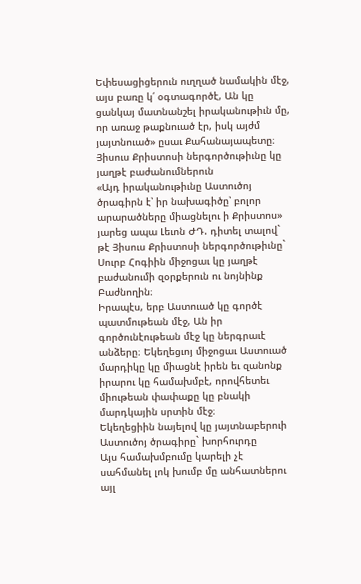Եփեսացիցերուն ուղղած նամակին մէջ, այս բառը կ՛ օգտագործէ, Ան կը ցանկայ մատնանշել իրականութիւն մը, որ առաջ թաքնուած էր, իսկ այժմ յայտնուած» ըսաւ Քահանայապետը։
Յիսուս Քրիստոսի ներգործութիւնը կը յաղթէ բաժանումներուն
«Այդ իրականութիւնը Աստուծոյ ծրագիրն է՝ իր նախագիծը՝ բոլոր արարածները միացնելու ի Քրիստոս» յարեց ապա Լեւոն ԺԴ. դիտել տալով` թէ Յիսուս Քրիստոսի ներգործութիւնը` Սուրբ Հոգիին միջոցաւ կը յաղթէ բաժանումի զօրքերուն ու նոյնինք Բաժնողին։
Իրապէս, երբ Աստուած կը գործէ պատմութեան մէջ, Ան իր գործունէութեան մէջ կը ներգրաւէ անձերը։ Եկեղեցւոյ միջոցաւ Աստուած մարդիկը կը միացնէ իրեն եւ զանոնք իրարու կը համախմբէ, որովհետեւ միութեան փափաքը կը բնակի մարդկային սրտին մէջ։
Եկեղեցիին նայելով կը յայտնաբերուի Աստուծոյ ծրագիրը` խորհուրդը
Այս համախմբումը կարելի չէ սահմանել լոկ խումբ մը անհատներու այլ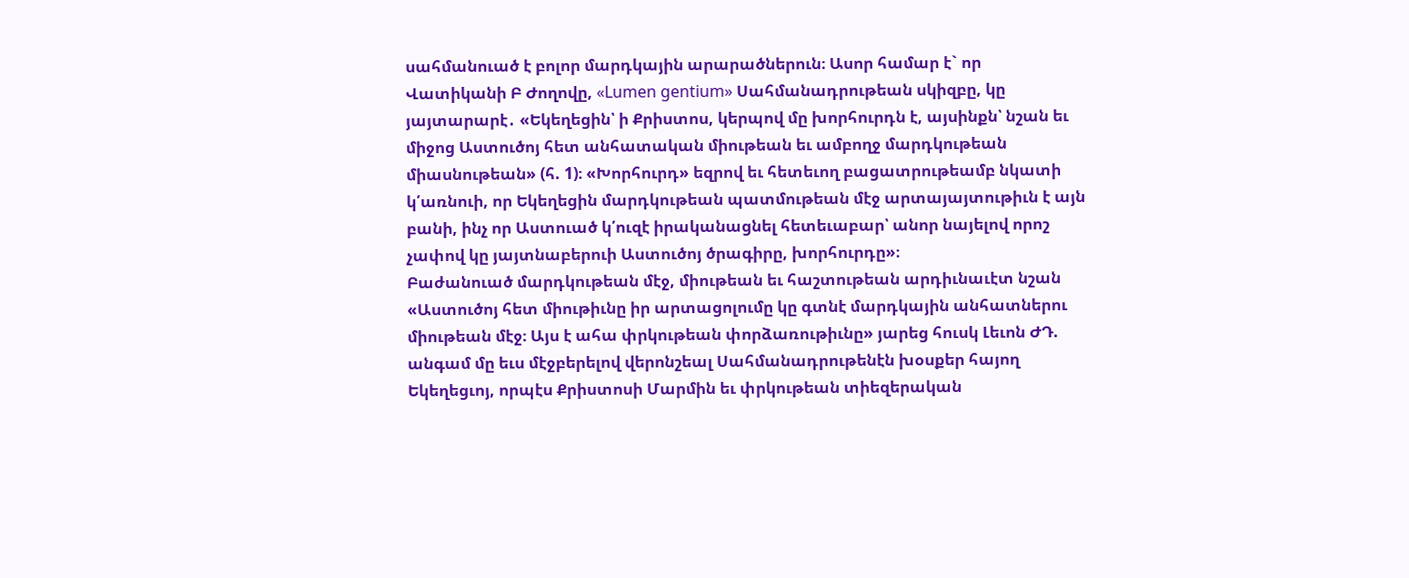սահմանուած է բոլոր մարդկային արարածներուն։ Ասոր համար է` որ Վատիկանի Բ Ժողովը, «Lumen gentium» Սահմանադրութեան սկիզբը, կը յայտարարէ․ «Եկեղեցին՝ ի Քրիստոս, կերպով մը խորհուրդն է, այսինքն՝ նշան եւ միջոց Աստուծոյ հետ անհատական միութեան եւ ամբողջ մարդկութեան միասնութեան» (հ. 1)։ «Խորհուրդ» եզրով եւ հետեւող բացատրութեամբ նկատի կ՛առնուի, որ Եկեղեցին մարդկութեան պատմութեան մէջ արտայայտութիւն է այն բանի, ինչ որ Աստուած կ՛ուզէ իրականացնել հետեւաբար՝ անոր նայելով որոշ չափով կը յայտնաբերուի Աստուծոյ ծրագիրը, խորհուրդը»։
Բաժանուած մարդկութեան մէջ, միութեան եւ հաշտութեան արդիւնաւէտ նշան
«Աստուծոյ հետ միութիւնը իր արտացոլումը կը գտնէ մարդկային անհատներու միութեան մէջ։ Այս է ահա փրկութեան փորձառութիւնը» յարեց հուսկ Լեւոն ԺԴ. անգամ մը եւս մէջբերելով վերոնշեալ Սահմանադրութենէն խօսքեր հայող Եկեղեցւոյ, որպէս Քրիստոսի Մարմին եւ փրկութեան տիեզերական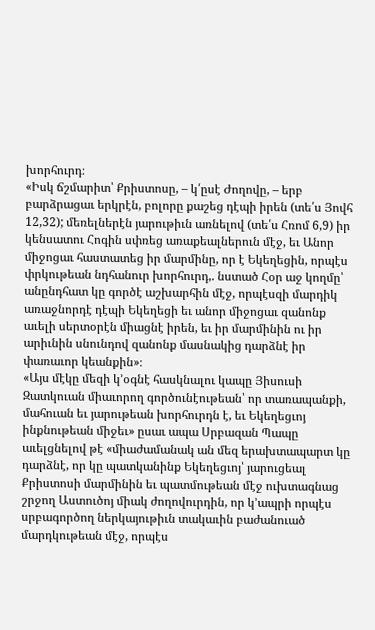խորհուրդ։
«Իսկ ճշմարիտ՝ Քրիստոսը, – կ՛ըսէ Ժողովը, – երբ բարձրացաւ երկրէն, բոլորը քաշեց դէպի իրեն (տե՛ս Յովհ 12,32); մեռելներէն յարութիւն առնելով (տե՛ս Հռոմ 6,9) իր կենսատու Հոգին սփռեց առաքեալներուն մէջ, եւ Անոր միջոցաւ հաստատեց իր մարմինը, որ է Եկեղեցին, որպէս փրկութեան նդհանուր խորհուրդ,. նստած Հօր աջ կողմը՝ անընդհատ կը գործէ աշխարհին մէջ, որպէսզի մարդիկ առաջնորդէ դէպի Եկեղեցի եւ անոր միջոցաւ զանոնք աւելի սերտօրէն միացնէ իրեն, եւ իր մարմինին ու իր արիւնին սնունդով զանոնք մասնակից դարձնէ իր փառաւոր կեանքին»։
«Այս մէկը մեզի կ՚օգնէ հասկնալու կապը Յիսուսի Զատկուան միաւորող գործունէութեան՝ որ տառապանքի, մահուան եւ յարութեան խորհուրդն է, եւ Եկեղեցւոյ ինքնութեան միջեւ» ըսաւ ապա Սրբազան Պապը աւելցնելով թէ «միաժամանակ ան մեզ երախտապարտ կը դարձնէ, որ կը պատկանինք Եկեղեցւոյ՝ յարուցեալ Քրիստոսի մարմինին եւ պատմութեան մէջ ուխտագնաց շրջող Աստուծոյ միակ ժողովուրդին, որ կ՚ապրի որպէս սրբագործող ներկայութիւն տակաւին բաժանուած մարդկութեան մէջ, որպէս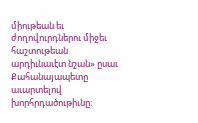միութեան եւ ժողովուրդներու միջեւ հաշտութեան արդիւնաւէտ նշան» ըսաւ Քահանայապետը աւարտելով խորհրդածութիւնը։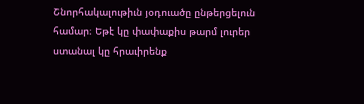Շնորհակալութիւն յօդուածը ընթերցելուն համար։ Եթէ կը փափաքիս թարմ լուրեր ստանալ կը հրաւիրենք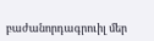բաժանորդագրուիլ մեր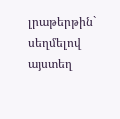լրաթերթին` սեղմելով այստեղ